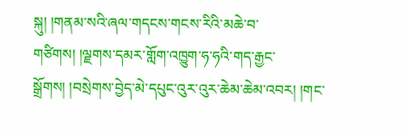སྐུ། །གནམ་སའི་ཞལ་གདངས་གངས་རིའི་མཆེ་བ་གཙིགས། །ལྗགས་དམར་གློག་འཁྱུག་ཧ་ཧའི་གད་རྒྱང་སྒྲོགས། །བསྲེགས་བྱེད་མེ་དཔུང་འུར་འུར་ཆེམ་ཆེམ་འབར། །གང་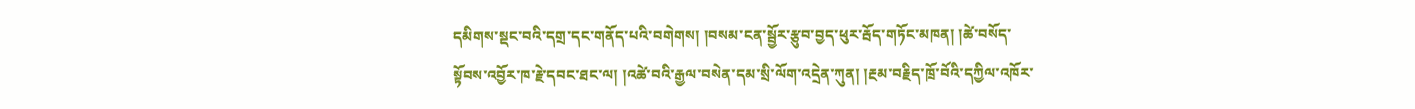དམིགས་སྡང་བའི་དགྲ་དང་གནོད་པའི་བགེགས། །བསམ་ངན་སྦྱོར་རྩུབ་བྱད་ཕུར་རྦོད་གཏོང་མཁན། །ཚེ་བསོད་སྟོབས་འབྱོར་ཁ་རྗེ་དབང་ཐང་ལ། །འཚེ་བའི་རྒྱལ་བསེན་དམ་སྲི་ལོག་འདྲེན་ཀུན། །རྔམ་བརྗིད་ཁྲོ་བོའི་དཀྱིལ་འཁོར་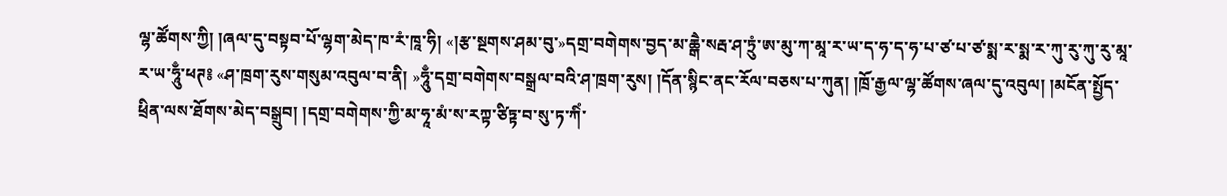ལྷ་ཚོགས་ཀྱི། །ཞལ་དུ་བསྟབ་པོ་ལྷག་མེད་ཁ་རཾ་ཁཱ་ཧི། «།རྩ་སྔགས་ཤམ་བུ་»དགྲ་བགེགས་བྱད་མ་ཆྒཻ་སརྦ་ཤ་ཏྲུཾ་ཨ་མུ་ཀ་མཱ་ར་ཡ་ད་ཧ་ད་ཧ་པ་ཙ་པ་ཙ་སྨ་ར་སྨ་ར་ཀུ་རུ་ཀུ་རུ་མཱ་ར་ཡ་ཧཱུྃ་ཕཊ༔ «ཤ་ཁྲག་རུས་གསུམ་འབུལ་བ་ནི། »ཧཱུྃ་དགྲ་བགེགས་བསྒྲལ་བའི་ཤ་ཁྲག་རུས། །དོན་སྙིང་ནང་རོལ་བཅས་པ་ཀུན། །ཁྲོ་རྒྱལ་ལྷ་ཚོགས་ཞལ་དུ་འབུལ། །མངོན་སྤྱོད་ཕྲིན་ལས་ཐོགས་མེད་བསྒྲུབ། །དགྲ་བགེགས་ཀྱི་མ་ཧཱ་མཾ་ས་རཀྟ་ཙིཏྟ་བ་སུ་ཏ་ཀིཾ་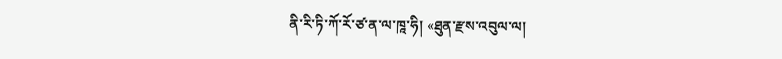ནི་རི་ཏི་ཀོ་རོ་ཙ་ན་ལ་ཁཱ་ཧི། «ཐུན་རྫས་འབུལ་ལ།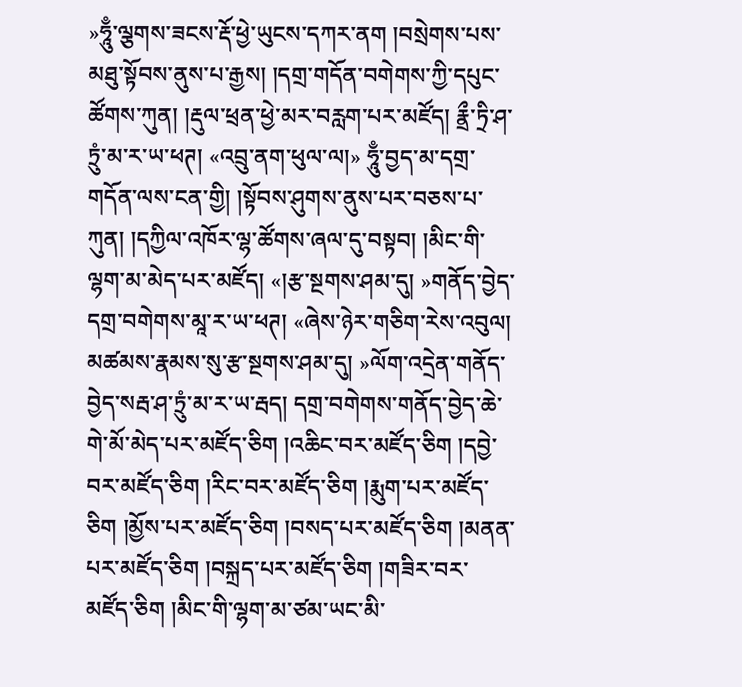»ཧཱུྃ་ལྕགས་ཟངས་རྡོ་ཕྱེ་ཡུངས་དཀར་ནག །བསྲེགས་པས་མཐུ་སྟོབས་ནུས་པ་རྒྱས། །དགྲ་གདོན་བགེགས་ཀྱི་དཔུང་ཚོགས་ཀུན། །རྡུལ་ཕྲན་ཕྱེ་མར་བརླག་པར་མཛོད། རྣྲྀ་ཏྲི་ཤ་ཏྲུཾ་མ་ར་ཡ་ཕཊ། «འབྲུ་ནག་ཕུལ་ལ།» ཧཱུྃ་བྱད་མ་དགྲ་གདོན་ལས་ངན་གྱི། །སྟོབས་ཤུགས་ནུས་པར་བཅས་པ་ཀུན། །དཀྱིལ་འཁོར་ལྷ་ཚོགས་ཞལ་དུ་བསྟབ། །མིང་གི་ལྷག་མ་མེད་པར་མཛོད། «།རྩ་སྔགས་ཤམ་དུ། »གནོད་བྱེད་དགྲ་བགེགས་མཱ་ར་ཡ་ཕཊ། «ཞེས་ཉེར་གཅིག་རེས་འབུལ། མཚམས་རྣམས་སུ་རྩ་སྔགས་ཤམ་དུ། »ལོག་འདྲེན་གནོད་བྱེད་སརྦ་ཤ་ཏྲུཾ་མ་ར་ཡ་རྦད། དགྲ་བགེགས་གནོད་བྱེད་ཆེ་གེ་མོ་མེད་པར་མཛོད་ཅིག །འཆིང་བར་མཛོད་ཅིག །དབྱེ་བར་མཛོད་ཅིག །རིང་བར་མཛོད་ཅིག །རྨུག་པར་མཛོད་ཅིག །མྱོས་པར་མཛོད་ཅིག །བསད་པར་མཛོད་ཅིག །མནན་པར་མཛོད་ཅིག །བསྐྲད་པར་མཛོད་ཅིག །གཟིར་བར་མཛོད་ཅིག །མིང་གི་ལྷག་མ་ཙམ་ཡང་མི་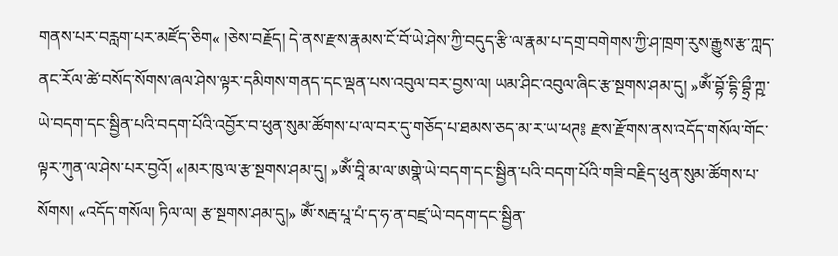གནས་པར་བརླག་པར་མཛོད་ཅིག« །ཅེས་བརྗོད། དེ་ནས་རྫས་རྣམས་ངོ་བོ་ཡེ་ཤེས་ཀྱི་བདུད་རྩི་ལ་རྣམ་པ་དགྲ་བགེགས་ཀྱི་ཤ་ཁྲག་རུས་རྒྱུས་རྩ་ཀླད་ནང་རོལ་ཚེ་བསོད་སོགས་ཞལ་ཤེས་ལྟར་དམིགས་གནད་དང་ལྡན་པས་འབུལ་བར་བྱས་ལ། ཡམ་ཤིང་འབུལ་ཞིང་རྩ་སྔགས་ཤམ་དུ། »ཨོཾ་བྷོ་དྷི་བྷྲྀ་ཀྵ་ཡེ་བདག་དང་སྦྱིན་པའི་བདག་པོའི་འབྱོར་བ་ཕུན་སུམ་ཚོགས་པ་ལ་བར་དུ་གཅོད་པ་ཐམས་ཅད་མ་ར་ཡ་ཕཊ༔ རྫས་རྫོགས་ནས་འདོད་གསོལ་གོང་ལྟར་ཀུན་ལ་ཤེས་པར་བྱའོ། «།མར་ཁུ་ལ་རྩ་སྔགས་ཤམ་དུ། »ཨོཾ་བཱི་མ་ལ་ཨགྣེ་ཡེ་བདག་དང་སྦྱིན་པའི་བདག་པོའི་གཟི་བརྗིད་ཕུན་སུམ་ཚོགས་པ་སོགས། «འདོད་གསོལ། ཏིལ་ལ། རྩ་སྔགས་ཤམ་དུ།» ཨོཾ་སརྦ་པཱ་པཾ་ད་ཧ་ན་བཛྲ་ཡེ་བདག་དང་སྦྱིན་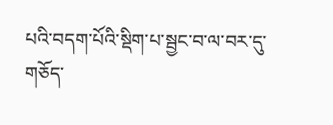པའི་བདག་པོའི་སྡིག་པ་སྦྱང་བ་ལ་བར་དུ་གཅོད་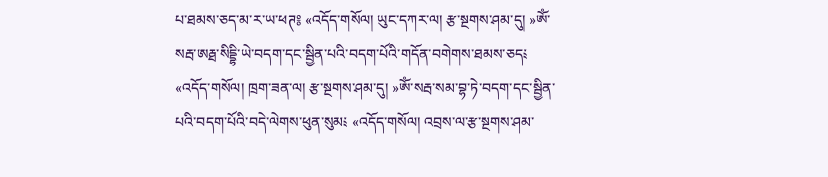པ་ཐམས་ཅད་མ་ར་ཡ་ཕཊ༔ «འདོད་གསོལ། ཡུང་དཀར་ལ། རྩ་སྔགས་ཤམ་དུ། »ཨོཾ་སརྦ་ཨརྠ་སིདྡྷི་ཡེ་བདག་དང་སྦྱིན་པའི་བདག་པོའི་གདོན་བགེགས་ཐམས་ཅད༴ «འདོད་གསོལ། ཁྲག་ཟན་ལ། རྩ་སྔགས་ཤམ་དུ། »ཨོཾ་སརྦ་སམ་བྷ་ཏེ་བདག་དང་སྦྱིན་པའི་བདག་པོའི་བདེ་ལེགས་ཕུན་སུམ༴ «འདོད་གསོལ། འབྲས་ལ་རྩ་སྔགས་ཤམ་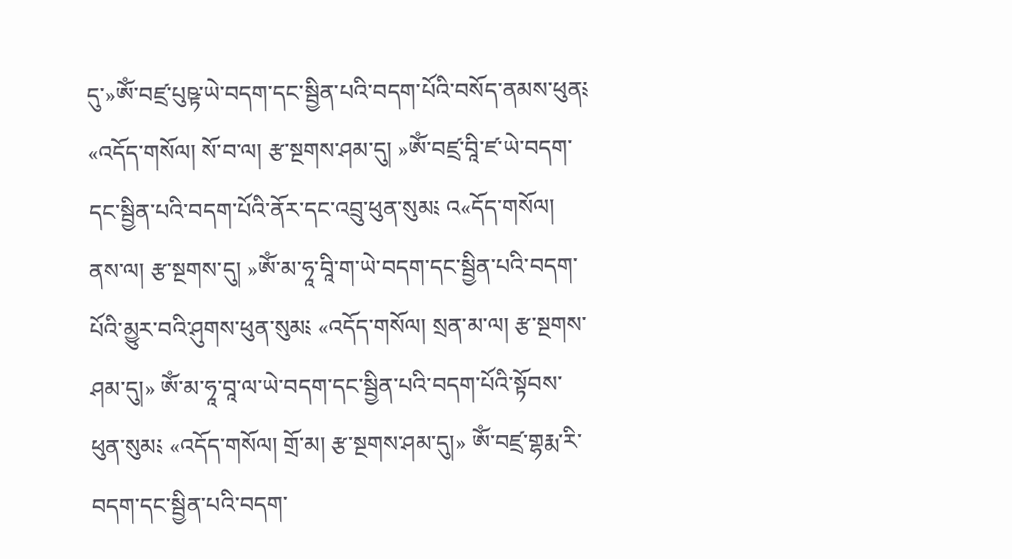དུ་»ཨོཾ་བཛྲ་པུཥྟ་ཡེ་བདག་དང་སྦྱིན་པའི་བདག་པོའི་བསོད་ནམས་ཕུན༴ «འདོད་གསོལ། སོ་བ་ལ། རྩ་སྔགས་ཤམ་དུ། »ཨོཾ་བཛྲ་བཱི་ཛ་ཡེ་བདག་དང་སྦྱིན་པའི་བདག་པོའི་ནོར་དང་འབྲུ་ཕུན་སུམ༴ འ«དོད་གསོལ། ནས་ལ། རྩ་སྔགས་དུ། »ཨོཾ་མ་ཧཱ་བཱི་ག་ཡེ་བདག་དང་སྦྱིན་པའི་བདག་པོའི་མྱུར་བའི་ཤུགས་ཕུན་སུམ༴ «འདོད་གསོལ། སྲན་མ་ལ། རྩ་སྔགས་ཤམ་དུ།» ཨོཾ་མ་ཧཱ་བཱ་ལ་ཡེ་བདག་དང་སྦྱིན་པའི་བདག་པོའི་སྟོབས་ཕུན་སུམ༴ «འདོད་གསོལ། གྲོ་མ། རྩ་སྔགས་ཤམ་དུ།» ཨོཾ་བཛྲ་གྷརྨ་རི་བདག་དང་སྦྱིན་པའི་བདག་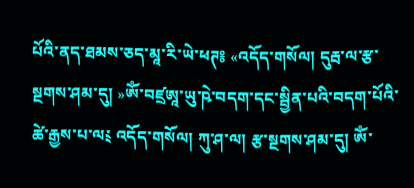པོའི་ནད་ཐམས་ཅད་མཱ་རི་ཡེ་ཕཊ༔ «འདོད་གསོལ། དུརྦ་ལ་རྩ་སྔགས་ཤམ་དུ། »ཨོཾ་བཛྲཨཱ་ཡུ་ཥེ་བདག་དང་སྦྱིན་པའི་བདག་པོའི་ཚེ་རྒྱས་པ་ལ༴ འདོད་གསོལ། ཀུ་ཤ་ལ། རྩ་སྔགས་ཤམ་དུ། ཨོཾ་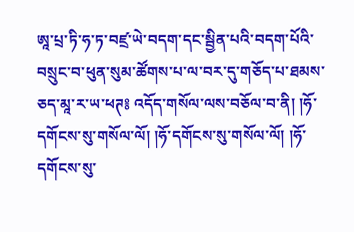ཨཱ་པྲ་ཏི་ཧ་ཏ་བཛྲ་ཡེ་བདག་དང་སྦྱིན་པའི་བདག་པོའི་བསྲུང་བ་ཕུན་སུམ་ཚོགས་པ་ལ་བར་དུ་གཅོད་པ་ཐམས་ཅད་མཱ་ར་ཡ་ཕཊ༔ འདོད་གསོལ་ལས་བཅོལ་བ་ནི། །ཧོ་དགོངས་སུ་གསོལ་ལོ། །ཧོ་དགོངས་སུ་གསོལ་ལོ། །ཧོ་དགོངས་སུ་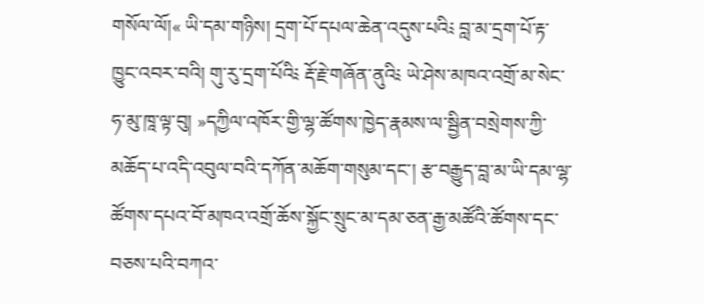གསོལ་ལོ།« ཡི་དམ་གཉིས། དྲག་པོ་དཔལ་ཆེན་འདུས་པའི༴ བླ་མ་དྲག་པོ་རྟ་ཁྱུང་འབར་བའི། གུ་རུ་དྲག་པོའི༴ རྡོ་རྗེ་གཞོན་ནུའི༴ ཡེ་ཤེས་མཁའ་འགྲོ་མ་སེང་ཧ་མུ་ཁཱ་ལྟ་བུ། »དཀྱིལ་འཁོར་གྱི་ལྷ་ཚོགས་ཁྱེད་རྣམས་ལ་སྦྱིན་བསྲེགས་ཀྱི་མཆོད་པ་འདི་འབུལ་བའི་དཀོན་མཆོག་གསུམ་དང་། རྩ་བརྒྱུད་བླ་མ་ཡི་དམ་ལྷ་ཚོགས་དཔའ་བོ་མཁའ་འགྲོ་ཆོས་སྐྱོང་སྲུང་མ་དམ་ཅན་རྒྱ་མཚོའི་ཚོགས་དང་བཅས་པའི་བཀའ་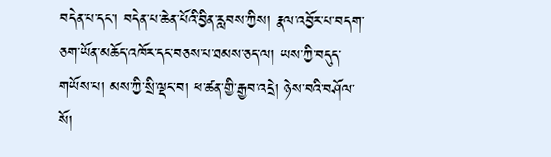བདེན་པ་དང་། བདེན་པ་ཆེན་པོའི་བྱིན་རླབས་ཀྱིས། རྣལ་འབྱོར་པ་བདག་ཅག་ཡོན་མཆོད་འཁོར་དང་བཅས་པ་ཐམས་ཅད་ལ། ཡས་ཀྱི་བདུད་གཡོས་པ། མས་ཀྱི་སྲི་ལྡང་བ། ཕ་ཚན་གྱི་རྒྱབ་འདྲེ། ཉེས་བའི་བཤོལ་སོ།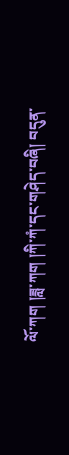ལོ་ཀག །ཟླ་ཀག །ཀི་ཀཾ་དང་གཤེད་བཞི། བདུན་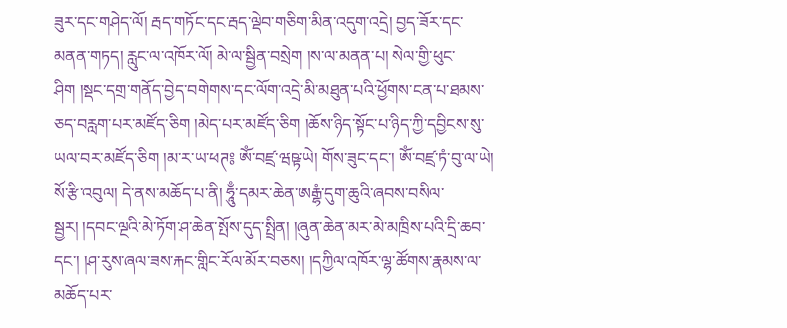ཟུར་དང་གཤེད་ལོ། རྦད་གཏོང་དང་རྦད་ལྡེབ་གཅིག་མིན་འདུག་འདྲེ། བྱད་ཟོར་དང་མནན་གཏད། རླུང་ལ་འཁོར་ལོ། མེ་ལ་སྦྱིན་བསྲེག །ས་ལ་མནན་པ། སེལ་གྱི་ཕུང་ཤིག །སྡང་དགྲ་གནོད་བྱེད་བགེགས་དང་ལོག་འདྲེ་མི་མཐུན་པའི་ཕྱོགས་ངན་པ་ཐམས་ཅད་བརླག་པར་མཛོད་ཅིག །མེད་པར་མཛོད་ཅིག །ཆོས་ཉིད་སྟོང་པ་ཉིད་ཀྱི་དབྱིངས་སུ་ཡལ་བར་མཛོད་ཅིག །མ་ར་ཡ་ཕཊ༔ ཨོཾ་བཛྲ་ཝཥྟ་ཡེ། གོས་ཟུང་དང་། ཨོཾ་བཛྲ་ཏཾ་བུ་ལ་ཡེ། སོ་རྩི་འབུལ། དེ་ནས་མཆོད་པ་ནི། ཧཱུྃ་དམར་ཆེན་ཨརྒྷཾ་དུག་ཆུའི་ཞབས་བསིལ་སྦྱར། །དབང་ལྔའི་མེ་ཏོག་ཤ་ཆེན་སྤོས་དུད་སྤྲིན། །ཞུན་ཆེན་མར་མེ་མཁྲིས་པའི་དྲི་ཆབ་དང་། །ཤ་རུས་ཞལ་ཟས་རྐང་གླིང་རོལ་མོར་བཅས། །དཀྱིལ་འཁོར་ལྷ་ཚོགས་རྣམས་ལ་མཆོད་པར་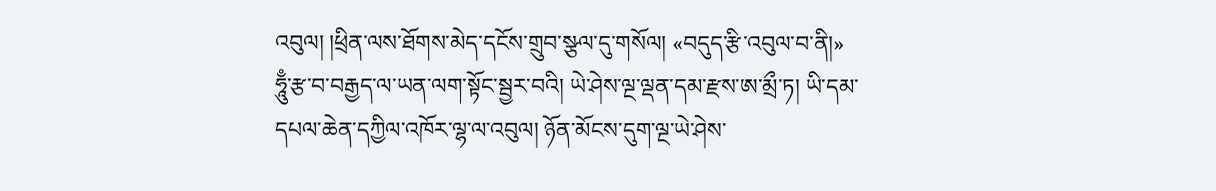འབུལ། །ཕྲིན་ལས་ཐོགས་མེད་དངོས་གྲུབ་སྩལ་དུ་གསོལ། «བདུད་རྩི་འབུལ་བ་ནི།» ཧཱུྃ་རྩ་བ་བརྒྱད་ལ་ཡན་ལག་སྟོང་སྦྱར་བའི། ཡེ་ཤེས་ལྔ་ལྡན་དམ་རྫས་ཨ་མྲྀ་ཏ། ཡི་དམ་དཔལ་ཆེན་དཀྱིལ་འཁོར་ལྷ་ལ་འབུལ། ཉོན་མོངས་དུག་ལྔ་ཡེ་ཤེས་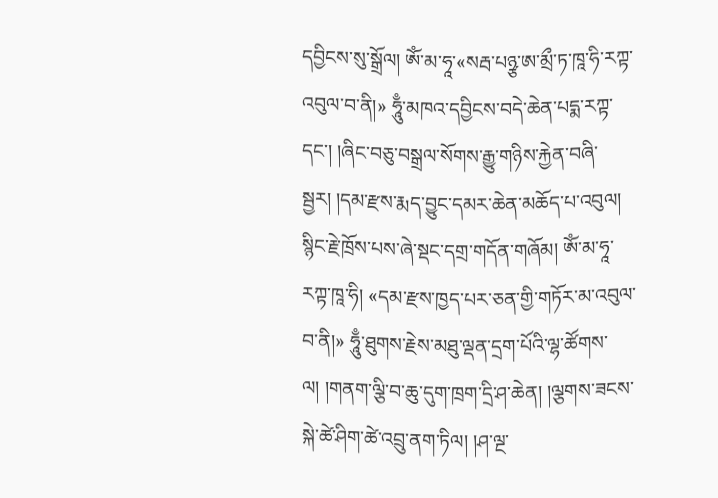དབྱིངས་སུ་སྒྲོལ། ཨོཾ་མ་ཧཱ་«སརྦ་པཉྩ་ཨ་མྲྀ་ཏ་ཁཱ་ཧི་རཀྟ་འབུལ་བ་ནི།» ཧཱུྃ་མཁའ་དབྱིངས་བདེ་ཆེན་པདྨ་རཀྟ་དང་། །ཞིང་བཅུ་བསྒྲལ་སོགས་རྒྱུ་གཉིས་རྐྱེན་བཞི་སྦྱར། །དམ་རྫས་རྨད་བྱུང་དམར་ཆེན་མཆོད་པ་འབུལ། སྙིང་རྗེ་ཁྲོས་པས་ཞེ་སྡང་དགྲ་གདོན་གཞོམ། ཨོཾ་མ་ཧཱ་རཀྟ་ཁཱ་ཧི། «དམ་རྫས་ཁྱད་པར་ཅན་གྱི་གཏོར་མ་འབུལ་བ་ནི།» ཧཱུྃ་ཐུགས་རྗེས་མཐུ་ལྡན་དྲག་པོའི་ལྷ་ཚོགས་ལ། །གནག་ལྕི་བ་ཆུ་དུག་ཁྲག་དྲི་ཤ་ཆེན། །ལྕགས་ཟངས་སྐེ་ཚེ་ཤིག་ཚེ་འབྲུ་ནག་ཏིལ། །ཤ་ལྔ་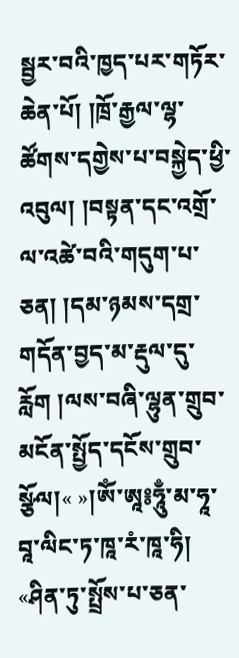སྦྱར་བའི་ཁྱད་པར་གཏོར་ཆེན་པོ། །ཁྲོ་རྒྱལ་ལྷ་ཚོགས་དགྱེས་པ་བསྐྱེད་ཕྱི་འབུལ། །བསྟན་དང་འགྲོ་ལ་འཚེ་བའི་གདུག་པ་ཅན། །དམ་ཉམས་དགྲ་གདོན་བྱད་མ་རྡུལ་དུ་རློག །ལས་བཞི་ལྷུན་གྲུབ་མངོན་སྤྱོད་དངོས་གྲུབ་སྩོལ།« »།ཨོཾ་ཨཱ༔ཧཱུྃ་མ་ཧཱ་བཱ་ལིང་ཏ་ཁཱ་རཾ་ཁཱ་ཧི། «ཤིན་ཏུ་སྤྲོས་པ་ཅན་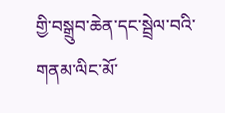གྱི་བསྒྲུབ་ཆེན་དང་སྦྲེལ་བའི་གནམ་ལིང་མོ་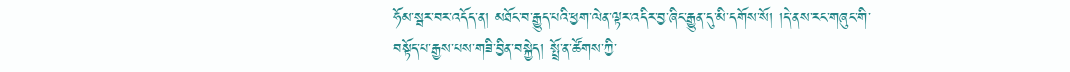ཧོམ་སྦར་བར་འདོད་ན། མཐོང་བ་རྒྱུད་པའི་ཕྱག་ལེན་ལྟར་འདིར་བྱ་ཞིང་རྒྱུན་དུ་མི་དགོས་སོ། །དེ་ནས་རང་གཞུང་གི་བསྟོད་པ་རྒྱས་པས་གཟི་བྱིན་བསྐྱེད། སྤྲོ་ན་ཚོགས་ཀྱི་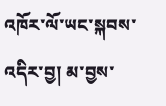འཁོར་ལོ་ཡང་སྐབས་འདིར་བྱ། མ་བྱས་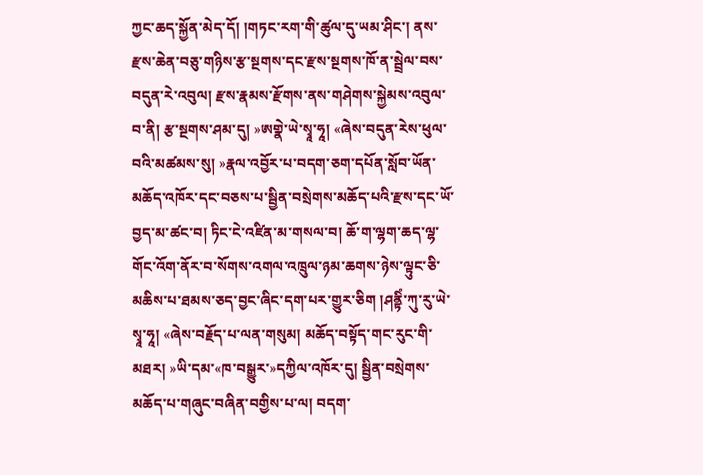ཀྱང་ཆད་སྐྱོན་མེད་དོ། །གཏང་རག་གི་ཚུལ་དུ་ཡམ་ཤིང་། ནས་རྫས་ཆེན་བཅུ་གཉིས་རྩ་སྔགས་དང་རྫས་སྔགས་ཁོ་ན་སྦྲེལ་བས་བདུན་རེ་འབུལ། རྫས་རྣམས་རྫོགས་ནས་གཤེགས་སྐྱེམས་འབུལ་བ་ནི། རྩ་སྔགས་ཤམ་དུ། »ཨགྣེ་ཡེ་སྭཱ་ཧཱ། «ཞེས་བདུན་རེས་ཕུལ་བའི་མཚམས་སུ། »རྣལ་འབྱོར་པ་བདག་ཅག་དཔོན་སློབ་ཡོན་མཆོད་འཁོར་དང་བཅས་པ་སྦྱིན་བསྲེགས་མཆོད་པའི་རྫས་དང་ཡོ་བྱད་མ་ཚང་བ། ཏིང་ངེ་འཛིན་མ་གསལ་བ། ཆོ་ག་ལྷག་ཆད་ལྷ་གོང་འོག་ནོར་བ་སོགས་འགལ་འཁྲུལ་ཉམ་ཆགས་ཉེས་ལྟུང་ཅི་མཆིས་པ་ཐམས་ཅད་བྱང་ཞིང་དག་པར་གྱུར་ཅིག །ཤནྟིཾ་ཀུ་རུ་ཡེ་སྭཱ་ཧཱ། «ཞེས་བརྗོད་པ་ལན་གསུམ། མཆོད་བསྟོད་གང་རུང་གི་མཐར། »ཡི་དམ་«ཁ་བསྒྱུར་»དཀྱིལ་འཁོར་དུ། སྦྱིན་བསྲེགས་མཆོད་པ་གཞུང་བཞིན་བགྱིས་པ་ལ། བདག་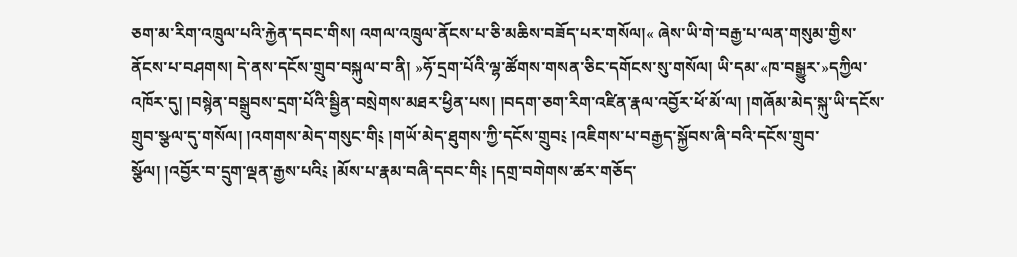ཅག་མ་རིག་འཁྲུལ་པའི་རྐྱེན་དབང་གིས། འགལ་འཁྲུལ་ནོངས་པ་ཅི་མཆིས་བཟོད་པར་གསོལ།« ཞེས་ཡི་གེ་བརྒྱ་པ་ལན་གསུམ་གྱིས་ནོངས་པ་བཤགས། དེ་ནས་དངོས་གྲུབ་བསྐུལ་བ་ནི། »ཧོ་དྲག་པོའི་ལྷ་ཚོགས་གསན་ཅིང་དགོངས་སུ་གསོལ། ཡི་དམ་«ཁ་བསྒྱུར་»དཀྱིལ་འཁོར་དུ། །བསྙེན་བསྒྲུབས་དྲག་པོའི་སྦྱིན་བསྲེགས་མཐར་ཕྱིན་པས། །བདག་ཅག་རིག་འཛིན་རྣལ་འབྱོར་ཕོ་མོ་ལ། །གཞོམ་མེད་སྐུ་ཡི་དངོས་གྲུབ་སྩལ་དུ་གསོལ། །འགགས་མེད་གསུང་གི༴ །གཡོ་མེད་ཐུགས་ཀྱི་དངོས་གྲུབ༴ །འཇིགས་པ་བརྒྱད་སྐྱོབས་ཞི་བའི་དངོས་གྲུབ་སྩོལ། །འབྱོར་བ་དྲུག་ལྡན་རྒྱས་པའི༴ །མོས་པ་རྣམ་བཞི་དབང་གི༴ །དགྲ་བགེགས་ཚར་གཅོད་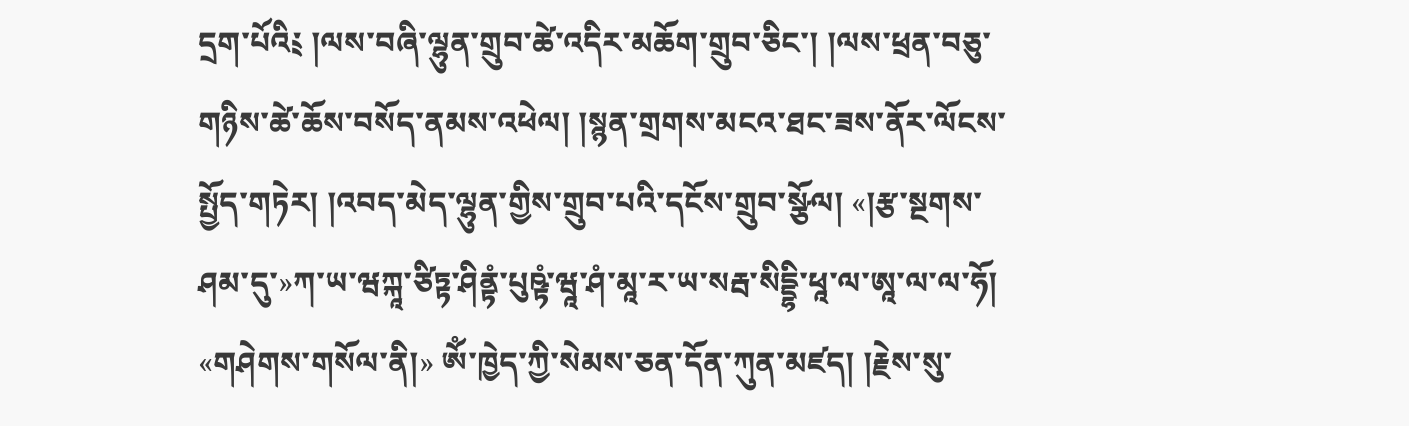དྲག་པོའི༴ །ལས་བཞི་ལྷུན་གྲུབ་ཚེ་འདིར་མཆོག་གྲུབ་ཅིང་། །ལས་ཕྲན་བཅུ་གཉིས་ཚེ་ཆོས་བསོད་ནམས་འཕེལ། །སྙན་གྲགས་མངའ་ཐང་ཟས་ནོར་ལོངས་སྤྱོད་གཏེར། །འབད་མེད་ལྷུན་གྱིས་གྲུབ་པའི་དངོས་གྲུབ་སྩོལ། «།རྩ་སྔགས་ཤམ་དུ་»ཀ་ཡ་ཝཀྐཱ་ཙིཏྟ་ཤིནྟཾ་པུཥྟཾ་ཝཱ་ཤཾ་མཱ་ར་ཡ་སརྦ་སིདྡྷི་ཕཱ་ལ་ཨཱ་ལ་ལ་ཧོ། «གཤེགས་གསོལ་ནི།» ཨོཾ་ཁྱེད་ཀྱི་སེམས་ཅན་དོན་ཀུན་མཛད། །རྗེས་སུ་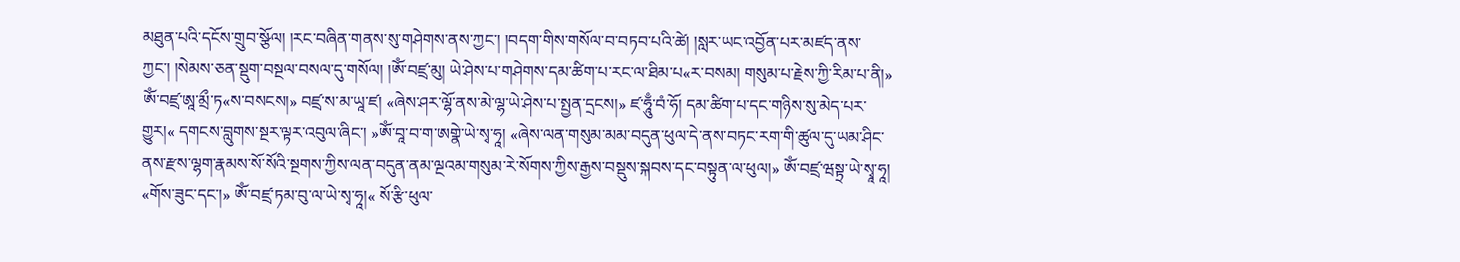མཐུན་པའི་དངོས་གྲུབ་སྩོལ། །རང་བཞིན་གནས་སུ་གཤེགས་ནས་ཀྱང་། །བདག་གིས་གསོལ་བ་བཏབ་པའི་ཚེ། །སླར་ཡང་འབྱོན་པར་མཛད་ནས་ཀྱང་། །སེམས་ཅན་སྡུག་བསྔལ་བསལ་དུ་གསོལ། །ཨོཾ་བཛྲ་མུ། ཡེ་ཤེས་པ་གཤེགས་དམ་ཚིག་པ་རང་ལ་ཐིམ་པ«ར་བསམ། གསུམ་པ་རྗེས་ཀྱི་རིམ་པ་ནི།» ཨོཾ་བཛྲ་ཨཱ་མྲྀ་ཏ«ས་བསངས།» བཛྲ་ས་མ་ཡཱ་ཛ། «ཞེས་ཤར་ལྷོ་ནས་མེ་ལྷ་ཡེ་ཤེས་པ་སྤྱན་དྲངས།» ཛ་ཧཱུྃ་བཾ་ཧོ། དམ་ཚིག་པ་དང་གཉིས་སུ་མེད་པར་གྱུར།« དགངས་བླུགས་སྔར་ལྟར་འབུལ་ཞིང་། »ཨོཾ་བཱ་བ་ག་ཨགྣེ་ཡེ་སྭ་ཧཱ། «ཞེས་ལན་གསུམ་མམ་བདུན་ཕུལ་དེ་ནས་བཏང་རག་གི་ཚུལ་དུ་ཡམ་ཤིང་ནས་རྫས་ལྷག་རྣམས་སོ་སོའི་སྔགས་ཀྱིས་ལན་བདུན་ནམ་ལྔའམ་གསུམ་རེ་སོགས་ཀྱིས་རྒྱས་བསྡུས་སྐབས་དང་བསྟུན་ལ་ཕུལ།» ཨོཾ་བཛྲ་ཝསྟྲ་ཡེ་སྭཱ་ཧཱ། «གོས་ཟུང་དང་།» ཨོཾ་བཛྲ་ཏམ་བུ་ལ་ཡེ་སྭ་ཧཱ།« སོ་རྩི་ཕུལ་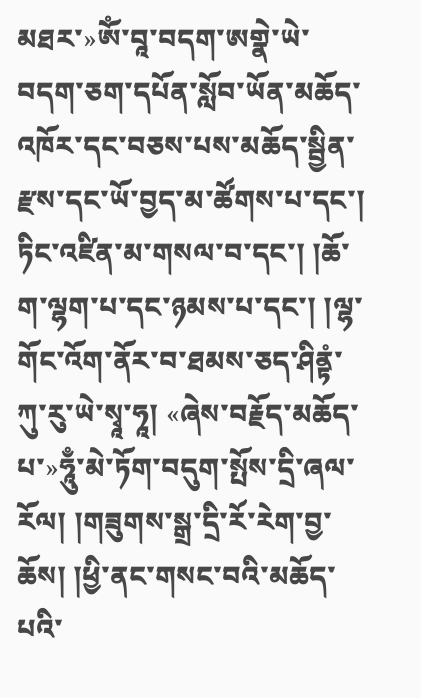མཐར་»ཨོཾ་བཱ་བདག་ཨགྣེ་ཡེ་བདག་ཅག་དཔོན་སློབ་ཡོན་མཆོད་འཁོར་དང་བཅས་པས་མཆོད་སྦྱིན་རྫས་དང་ཡོ་བྱད་མ་ཚོགས་པ་དང་། ཏིང་འཛིན་མ་གསལ་བ་དང་། །ཆོ་ག་ལྷག་པ་དང་ཉམས་པ་དང་། །ལྷ་གོང་འོག་ནོར་བ་ཐམས་ཅད་ཤིནྟཾ་ཀུ་རུ་ཡེ་སྭཱ་ཧཱ། «ཞེས་བརྗོད་མཆོད་པ་»ཧཱུྃ་མེ་ཏོག་བདུག་སྤོས་དྲི་ཞལ་རོལ། །གཟུགས་སྒྲ་དྲི་རོ་རེག་བྱ་ཆོས། །ཕྱི་ནང་གསང་བའི་མཆོད་པའི་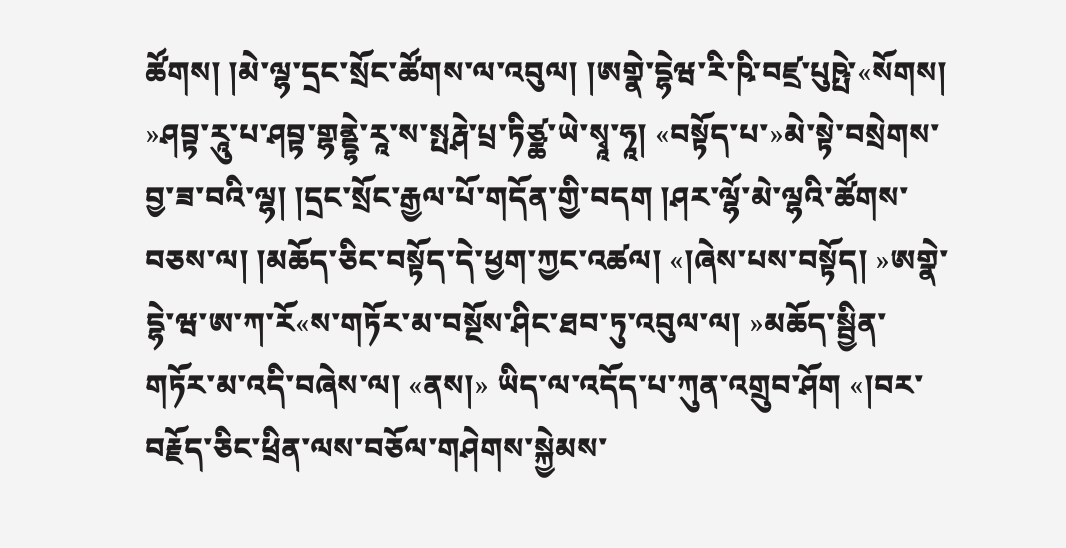ཚོགས། །མེ་ལྷ་དྲང་སྲོང་ཚོགས་ལ་འབུལ། །ཨགྣེ་དྷེཝ་རི་ཥི་བཛྲ་པུཥྤེ་«སོགས། »ཤབྟ་རཱུ་པ་ཤབྟ་གྷནྡྷེ་རཱ་ས་སྤརྴེ་པྲ་ཏིཙྪ་ཡེ་སྭཱ་ཧཱ། «བསྟོད་པ་»མེ་སྟེ་བསྲེགས་བྱ་ཟ་བའི་ལྷ། །དྲང་སྲོང་རྒྱལ་པོ་གདོན་གྱི་བདག །ཤར་ལྷོ་མེ་ལྷའི་ཚོགས་བཅས་ལ། །མཆོད་ཅིང་བསྟོད་དེ་ཕྱག་ཀྱང་འཚལ། «།ཞེས་པས་བསྟོད། »ཨགྣེ་དྷེ་ཝ་ཨ་ཀ་རོ«ས་གཏོར་མ་བསྔོས་ཤིང་ཐབ་ཏུ་འབུལ་ལ། »མཆོད་སྦྱིན་གཏོར་མ་འདི་བཞེས་ལ། «ནས།» ཡིད་ལ་འདོད་པ་ཀུན་འགྲུབ་ཤོག «།བར་བརྗོད་ཅིང་ཕྲིན་ལས་བཅོལ་གཤེགས་སྐྱེམས་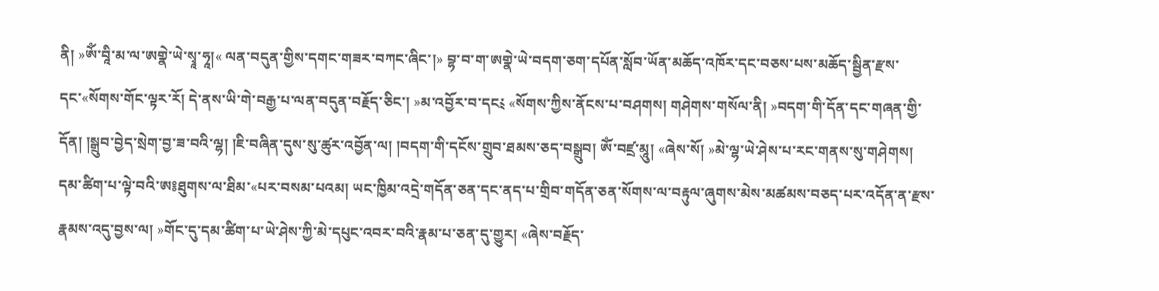ནི། »ཨོཾ་བཱི་མ་ལ་ཨགྣེ་ཡེ་སྭཱ་ཧཱ།« ལན་བདུན་གྱིས་དགང་གཟར་བཀང་ཞིང་།» བྷ་བ་ག་ཨགྣེ་ཡེ་བདག་ཅག་དཔོན་སློབ་ཡོན་མཆོད་འཁོར་དང་བཅས་པས་མཆོད་སྦྱིན་རྫས་དང་«སོགས་གོང་ལྟར་རོ། དེ་ནས་ཡི་གེ་བརྒྱ་པ་ལན་བདུན་བརྗོད་ཅིང་། »མ་འབྱོར་བ་དང༴ «སོགས་ཀྱིས་ནོངས་པ་བཤགས། གཤེགས་གསོལ་ནི། »བདག་གི་དོན་དང་གཞན་གྱི་དོན། །སྒྲུབ་བྱེད་སྲེག་བྱ་ཟ་བའི་ལྷ། །ཇི་བཞིན་དུས་སུ་ཚུར་འབྱོན་ལ། །བདག་གི་དངོས་གྲུབ་ཐམས་ཅད་བསྒྲུབ། ཨོཾ་བཛྲ་མཱུ། «ཞེས་སོ། »མེ་ལྷ་ཡེ་ཤེས་པ་རང་གནས་སུ་གཤེགས། དམ་ཚིག་པ་ལྟེ་བའི་ཨ༔ཐུགས་ལ་ཐིམ་«པར་བསམ་པའམ། ཡང་ཁྱིམ་འདྲེ་གདོན་ཅན་དང་ནད་པ་གྲིབ་གདོན་ཅན་སོགས་ལ་བརྟུལ་ཞུགས་མེས་མཚམས་བཅད་པར་འདོན་ན་རྫས་རྣམས་འདུ་བྱས་ལ། »གོང་དུ་དམ་ཚིག་པ་ཡེ་ཤེས་ཀྱི་མེ་དཔུང་འབར་བའི་རྣམ་པ་ཅན་དུ་གྱུར། «ཞེས་བརྗོད་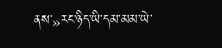ནས་»རང་ཉིད་ཡི་དམ་མམ་ཡེ་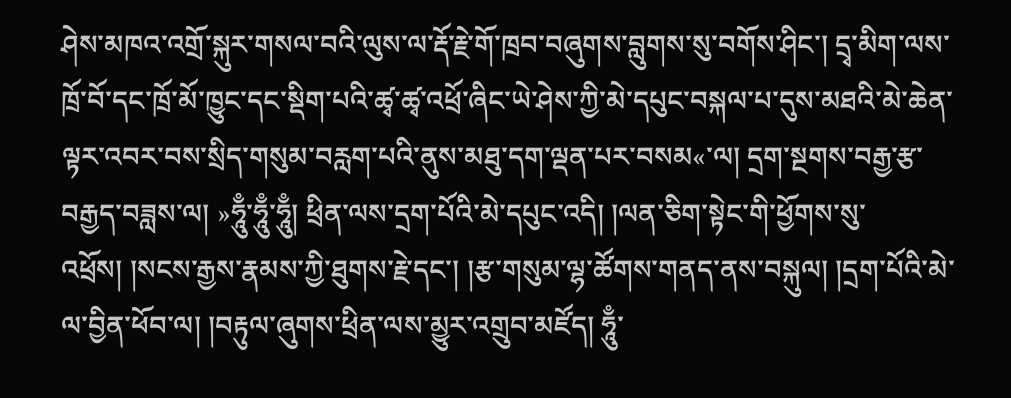ཤེས་མཁའ་འགྲོ་སྐུར་གསལ་བའི་ལུས་ལ་རྡོ་རྗེ་གོ་ཁྲབ་བཞུགས་བླུགས་སུ་བགོས་ཤིང་། དྲྭ་མིག་ལས་ཁྲོ་བོ་དང་ཁྲོ་མོ་ཁྱུང་དང་སྡིག་པའི་ཚྭ་ཚྭ་འཕྲོ་ཞིང་ཡེ་ཤེས་ཀྱི་མེ་དཔུང་བསྐལ་པ་དུས་མཐའི་མེ་ཆེན་ལྟར་འབར་བས་སྲིད་གསུམ་བརླག་པའི་ནུས་མཐུ་དག་ལྡན་པར་བསམ«་ལ། དྲག་སྔགས་བརྒྱ་རྩ་བརྒྱད་བཟླས་ལ། »ཧཱུྃ་ཧཱུྃ་ཧཱུྃ། ཕྲིན་ལས་དྲག་པོའི་མེ་དཔུང་འདི། །ལན་ཅིག་སྟེང་གི་ཕྱོགས་སུ་འཕྲོས། །སངས་རྒྱས་རྣམས་ཀྱི་ཐུགས་རྗེ་དང་། །རྩ་གསུམ་ལྷ་ཚོགས་གནད་ནས་བསྐུལ། །དྲག་པོའི་མེ་ལ་བྱིན་ཕོབ་ལ། །བརྟུལ་ཞུགས་ཕྲིན་ལས་མྱུར་འགྲུབ་མཛོད། ཧཱུྃ་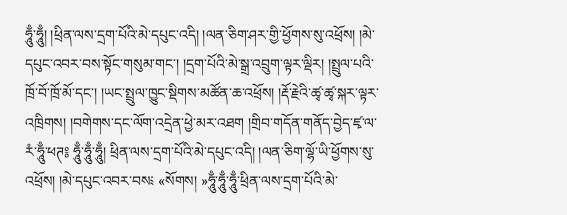ཧཱུྃ་ཧཱུྃ། །ཕྲིན་ལས་དྲག་པོའི་མེ་དཔུང་འདི། །ལན་ཅིག་ཤར་གྱི་ཕྱོགས་སུ་འཕྲོས། །མེ་དཔུང་འབར་བས་སྟོང་གསུམ་གང་། །དྲག་པོའི་མེ་སྒྲ་འབྲུག་ལྟར་ལྡིར། །སྤྲུལ་པའི་ཁྲོ་བོ་ཁྲོ་མོ་དང་། །ཡང་སྤྲུལ་ཁྱུང་སྡིགས་མཚོན་ཆ་འཕྲོས། །རྡོ་རྗེའི་ཚྭ་ཚྭ་སྐར་ལྟར་འཁྲིགས། །བགེགས་དང་ལོག་འདྲེན་ཕྱེ་མར་འཐག །གྲིབ་གདོན་གནོད་བྱེད་ཛྭ་ལ་རཾ་ཧཱུྃ་ཕཊ༔ ཧཱུྃ་ཧཱུྃ་ཧཱུྃ། ཕྲིན་ལས་དྲག་པོའི་མེ་དཔུང་འདི། །ལན་ཅིག་ལྷོ་ཡི་ཕྱོགས་སུ་འཕྲོས། །མེ་དཔུང་འབར་བས༴ «སོགས། »ཧཱུྃ་ཧཱུྃ་ཧཱུྃ་ཕྲིན་ལས་དྲག་པོའི་མེ་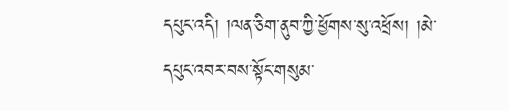དཔུང་འདི། །ལན་ཅིག་ནུབ་ཀྱི་ཕྱོགས་སུ་འཕྲོས། །མེ་དཔུང་འབར་བས་སྟོང་གསུམ་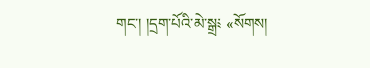གང་། །དྲག་པོའི་མེ་སྒྲ༴ «སོགས།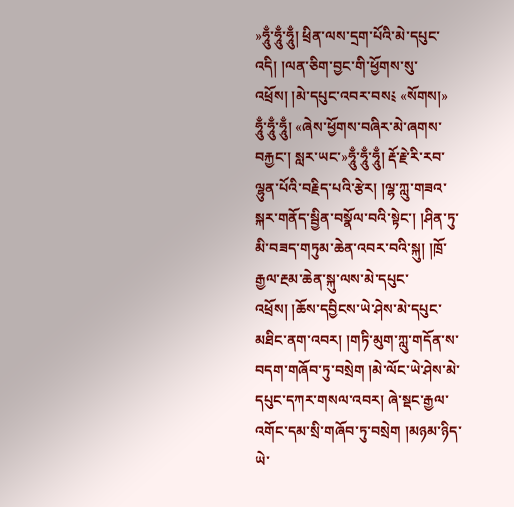»ཧཱུྃ་ཧཱུྃ་ཧཱུྃ། ཕྲིན་ལས་དྲག་པོའི་མེ་དཔུང་འདི། །ལན་ཅིག་བྱང་གི་ཕྱོགས་སུ་འཕྲོས། །མེ་དཔུང་འབར་བས༴ «སོགས།» ཧཱུྃ་ཧཱུྃ་ཧཱུྃ། «ཞེས་ཕྱོགས་བཞིར་མེ་ཞགས་བརྐྱང་། སླར་ཡང་»ཧཱུྃ་ཧཱུྃ་ཧཱུྃ། རྡོ་རྗེ་རི་རབ་ལྷུན་པོའི་བརྗིད་པའི་རྩེར། །ལྷ་ཀླུ་གཟའ་སྐར་གནོད་སྦྱིན་བསྣོལ་བའི་སྟེང་། །ཤིན་ཏུ་མི་བཟད་གཏུམ་ཆེན་འབར་བའི་སྐུ། །ཁྲོ་རྒྱལ་རྔམ་ཆེན་སྐུ་ལས་མེ་དཔུང་འཕྲོས། །ཆོས་དབྱིངས་ཡེ་ཤེས་མེ་དཔུང་མཐིང་ནག་འབར། །གཏི་མུག་ཀླུ་གདོན་ས་བདག་གཞོབ་ཏུ་བསྲེག །མེ་ལོང་ཡེ་ཤེས་མེ་དཔུང་དཀར་གསལ་འབར། ཞེ་སྡང་རྒྱལ་འགོང་དམ་སྲི་གཞོབ་ཏུ་བསྲེག །མཉམ་ཉིད་ཡེ་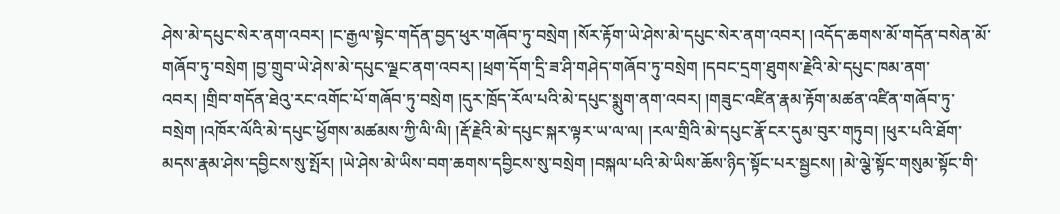ཤེས་མེ་དཔུང་སེར་ནག་འབར། །ང་རྒྱལ་སྟེང་གདོན་བྱད་ཕུར་གཞོབ་ཏུ་བསྲེག །སོར་རྟོག་ཡེ་ཤེས་མེ་དཔུང་སེར་ནག་འབར། །འདོད་ཆགས་མོ་གདོན་བསེན་མོ་གཞོབ་ཏུ་བསྲེག །བྱ་གྲུབ་ཡེ་ཤེས་མེ་དཔུང་ལྗང་ནག་འབར། །ཕྲག་དོག་དྲི་ཟ་ཤི་གཤེད་གཞོབ་ཏུ་བསྲེག །དབང་དྲག་ཐུགས་རྗེའི་མེ་དཔུང་ཁམ་ནག་འབར། །གྲིབ་གདོན་ཐེའུ་རང་འགོང་པོ་གཞོབ་ཏུ་བསྲེག །དུར་ཁྲོད་རོལ་པའི་མེ་དཔུང་སྨུག་ནག་འབར། །གཟུང་འཛིན་རྣམ་རྟོག་མཚན་འཛིན་གཞོབ་ཏུ་བསྲེག །འཁོར་ལོའི་མེ་དཔུང་ཕྱོགས་མཚམས་ཀྱི་ལི་ལི། །རྡོ་རྗེའི་མེ་དཔུང་སྐར་ལྟར་ཡ་ལ་ལ། །རལ་གྲིའི་མེ་དཔུང་རྣོ་ངར་དུམ་བུར་གཏུབ། །ཕུར་པའི་ཐོག་མདས་རྣམ་ཤེས་དབྱིངས་སུ་སྤོར། །ཡེ་ཤེས་མེ་ཡིས་བག་ཆགས་དབྱིངས་སུ་བསྲེག །བསྐལ་པའི་མེ་ཡིས་ཆོས་ཉིད་སྟོང་པར་སྦྱངས། །མེ་ལྕེ་སྟོང་གསུམ་སྟོང་གི་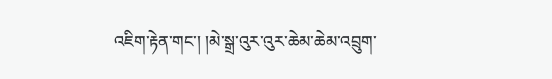འཇིག་རྟེན་གང་། །མེ་སྒྲ་འུར་འུར་ཆེམ་ཆེམ་འབྲུག་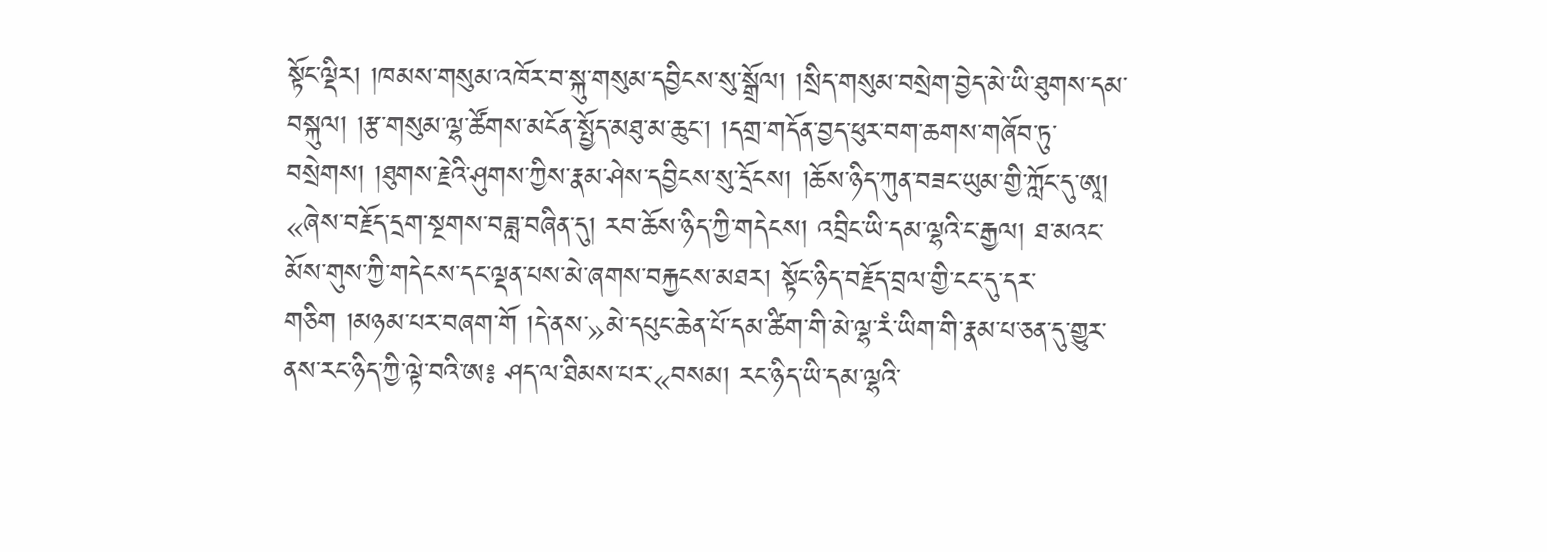སྟོང་ལྡིར། །ཁམས་གསུམ་འཁོར་བ་སྐུ་གསུམ་དབྱིངས་སུ་སྒྲོལ། །སྲིད་གསུམ་བསྲེག་བྱེད་མེ་ཡི་ཐུགས་དམ་བསྐུལ། །རྩ་གསུམ་ལྷ་ཚོགས་མངོན་སྤྱོད་མཐུ་མ་ཆུང་། །དགྲ་གདོན་བྱད་ཕུར་བག་ཆགས་གཞོབ་ཏུ་བསྲེགས། །ཐུགས་རྗེའི་ཤུགས་ཀྱིས་རྣམ་ཤེས་དབྱིངས་སུ་དྲོངས། །ཆོས་ཉིད་ཀུན་བཟང་ཡུམ་གྱི་ཀློང་དུ་ཨཱ། «ཞེས་བརྗོད་དྲག་སྔགས་བཟླ་བཞིན་དུ། རབ་ཆོས་ཉིད་ཀྱི་གདེངས། འབྲིང་ཡི་དམ་ལྷའི་ང་རྒྱལ། ཐ་མའང་མོས་གུས་ཀྱི་གདེངས་དང་ལྡན་པས་མེ་ཞགས་བརྐྱངས་མཐར། སྟོང་ཉིད་བརྗོད་བྲལ་གྱི་ངང་དུ་དར་གཅིག །མཉམ་པར་བཞག་གོ །དེ་ནས་»མེ་དཔུང་ཆེན་པོ་དམ་ཚིག་གི་མེ་ལྷ་རཾ་ཡིག་གི་རྣམ་པ་ཅན་དུ་གྱུར་ནས་རང་ཉིད་ཀྱི་ལྟེ་བའི་ཨ༔ ཤད་ལ་ཐིམས་པར་«བསམ། རང་ཉིད་ཡི་དམ་ལྷའི་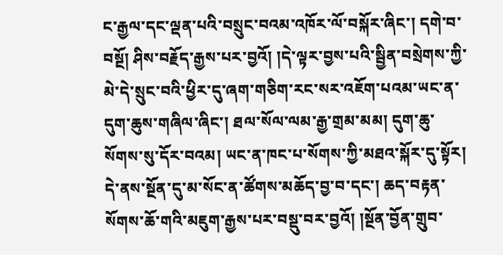ང་རྒྱལ་དང་ལྡན་པའི་བསྲུང་བའམ་འཁོར་ལོ་བསྐོར་ཞིང་། དགེ་བ་བསྔོ། ཤིས་བརྗོད་རྒྱས་པར་བྱའོ། །དེ་ལྟར་བྱས་པའི་སྦྱིན་བསྲེགས་ཀྱི་མེ་དེ་སྲུང་བའི་ཕྱིར་དུ་ཞག་གཅིག་རང་སར་འཇོག་པའམ་ཡང་ན་དུག་ཆུས་གཞིལ་ཞིང་། ཐལ་སོལ་ལམ་རྒྱ་གྲམ་མམ། དུག་ཆུ་སོགས་སུ་དོར་བའམ། ཡང་ན་ཁང་པ་སོགས་ཀྱི་མཐའ་སྐོར་དུ་སྟོར། དེ་ནས་སྔོན་དུ་མ་སོང་ན་ཚོགས་མཆོད་བྱ་བ་དང་། ཆད་བརྟན་སོགས་ཆོ་གའི་མཇུག་རྒྱས་པར་བསྡུ་བར་བྱའོ། །སྔོན་བྱོན་གྲུབ་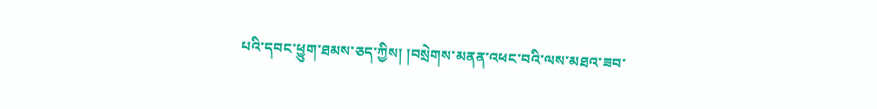པའི་དབང་ཕྱུག་ཐམས་ཅད་ཀྱིས། །བསྲེགས་མནན་འཕང་བའི་ལས་མཐའ་ཟབ་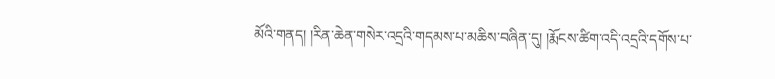མོའི་གནད། །རིན་ཆེན་གསེར་འདྲའི་གདམས་པ་མཆིས་བཞིན་དུ། །རྨོངས་ཚིག་འདི་འདྲའི་དགོས་པ་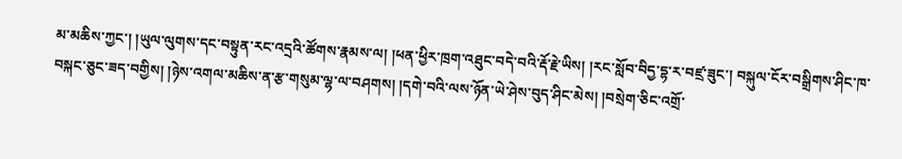མ་མཆིས་ཀྱང་། །ཡུལ་ལུགས་དང་བསྟུན་རང་འདྲའི་ཚོགས་རྣམས་ལ། །ཕན་ཕྱིར་ཁྲག་འཐུང་བདེ་བའི་རྡོ་རྗེ་ཡིས། །རང་སློབ་བིདྱ་དྷ་ར་བཛྲ་ཟུང་། བསྐུལ་ངོར་བསྒྲིགས་ཤིང་ཁ་བསྐང་ཅུང་ཟད་བགྱིས། །ཉེས་འགལ་མཆིས་ན་རྩ་གསུམ་ལྷ་ལ་བཤགས། །དགེ་བའི་ལས་ཉོན་ཡེ་ཤེས་བུད་ཤིང་མེས། །བསྲེག་ཅིང་འགྲོ་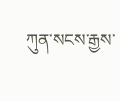ཀུན་སངས་རྒྱས་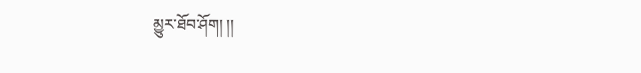མྱུར་ཐོབ་ཤོག། །།